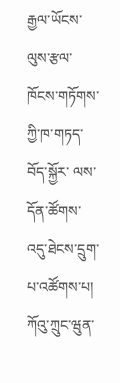རྒྱལ་ཡོངས་ལུས་རྩལ་ཁོངས་གཏོགས་ཀྱི་ཁ་གཏད་བོད་སྐྱོར་ ལས་དོན་ཚོགས་འདུ་ཐེངས་དྲུག་པ་འཚོགས་པ།
ཀོའུ་ཀྲུང་ཝུན་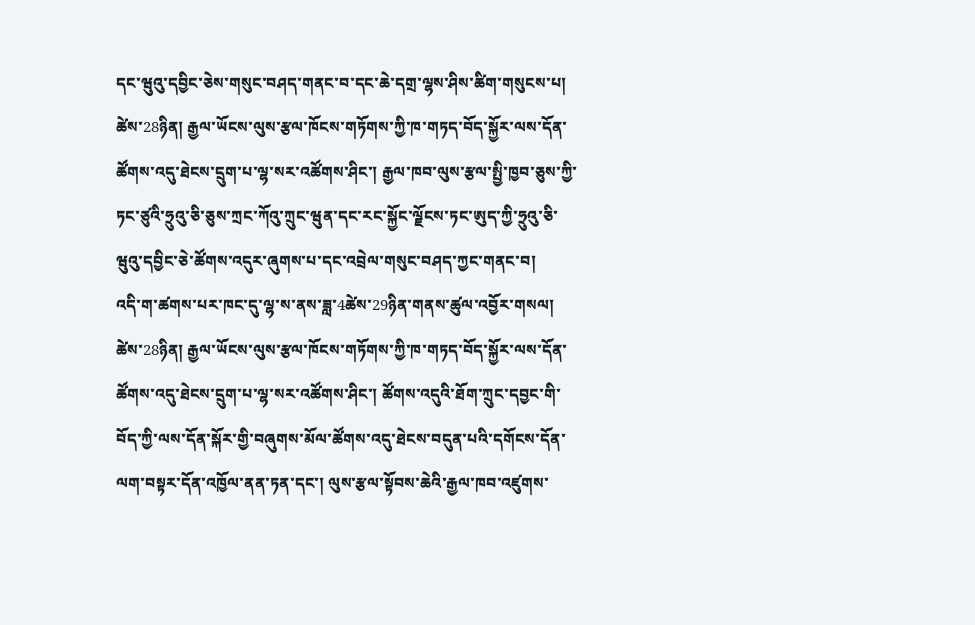དང་ཝུའུ་དབྱིང་ཅེས་གསུང་བཤད་གནང་བ་དང་ཆེ་དགྲ་ལྷས་ཤིས་ཚིག་གསུངས་པ།
ཚེས་28ཉིན། རྒྱལ་ཡོངས་ལུས་རྩལ་ཁོངས་གཏོགས་ཀྱི་ཁ་གཏད་བོད་སྐྱོར་ལས་དོན་ཚོགས་འདུ་ཐེངས་དྲུག་པ་ལྷ་སར་འཚོགས་ཤིང་། རྒྱལ་ཁབ་ལུས་རྩལ་སྤྱི་ཁྱབ་ཅུས་ཀྱི་ཏང་ཙུའི་ཧྲུའུ་ཅི་ཅུས་ཀྲང་ཀོའུ་ཀྲུང་ཝུན་དང་རང་སྐྱོང་ལྗོངས་ཏང་ཨུད་ཀྱི་ཧྲུའུ་ཅི་ཝུའུ་དབྱིང་ཅེ་ཚོགས་འདུར་ཞུགས་པ་དང་འབྲེལ་གསུང་བཤད་ཀྱང་གནང་བ།
འདི་ག་ཚགས་པར་ཁང་དུ་ལྷ་ས་ནས་ཟླ་4ཚེས་29ཉིན་གནས་ཚུལ་འབྱོར་གསལ། ཚེས་28ཉིན། རྒྱལ་ཡོངས་ལུས་རྩལ་ཁོངས་གཏོགས་ཀྱི་ཁ་གཏད་བོད་སྐྱོར་ལས་དོན་ཚོགས་འདུ་ཐེངས་དྲུག་པ་ལྷ་སར་འཚོགས་ཤིང་། ཚོགས་འདུའི་ཐོག་ཀྲུང་དབྱང་གི་བོད་ཀྱི་ལས་དོན་སྐོར་གྱི་བཞུགས་མོལ་ཚོགས་འདུ་ཐེངས་བདུན་པའི་དགོངས་དོན་ལག་བསྟར་དོན་འཁྱོལ་ནན་ཏན་དང་། ལུས་རྩལ་སྟོབས་ཆེའི་རྒྱལ་ཁབ་འཛུགས་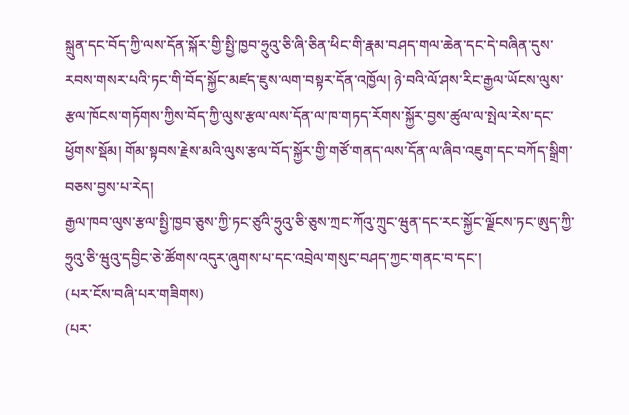སྐྲུན་དང་བོད་ཀྱི་ལས་དོན་སྐོར་གྱི་སྤྱི་ཁྱབ་ཧྲུའུ་ཅི་ཞི་ཅིན་ཕིང་གི་རྣམ་བཤད་གལ་ཆེན་དང་དེ་བཞིན་དུས་རབས་གསར་པའི་ཏང་གི་བོད་སྐྱོང་མཛད་ཇུས་ལག་བསྟར་དོན་འཁྱོལ། ཉེ་བའི་ལོ་ཤས་རིང་རྒྱལ་ཡོངས་ལུས་རྩལ་ཁོངས་གཏོགས་ཀྱིས་བོད་ཀྱི་ལུས་རྩལ་ལས་དོན་ལ་ཁ་གཏད་རོགས་སྐྱོར་བྱས་ཚུལ་ལ་སྤེལ་རེས་དང་ཕྱོགས་སྡོམ། གོམ་སྟབས་རྗེས་མའི་ལུས་རྩལ་བོད་སྐྱོར་གྱི་གཙོ་གནད་ལས་དོན་ལ་ཞིབ་འཇུག་དང་བཀོད་སྒྲིག་བཅས་བྱས་པ་རེད།
རྒྱལ་ཁབ་ལུས་རྩལ་སྤྱི་ཁྱབ་ཅུས་ཀྱི་ཏང་ཙུའི་ཧྲུའུ་ཅི་ཅུས་ཀྲང་ཀོའུ་ཀྲུང་ཝུན་དང་རང་སྐྱོང་ལྗོངས་ཏང་ཨུད་ཀྱི་ཧྲུའུ་ཅི་ཝུའུ་དབྱིང་ཅེ་ཚོགས་འདུར་ཞུགས་པ་དང་འབྲེལ་གསུང་བཤད་ཀྱང་གནང་བ་དང་།
(པར་ངོས་བཞི་པར་གཟིགས)
(པར་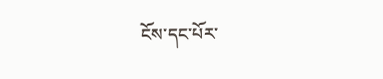ངོས་དང་པོར་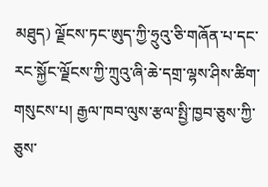མཐུད) ལྗོངས་ཏང་ཨུད་ཀྱི་ཧྲུའུ་ཅི་གཞོན་པ་དང་རང་སྐྱོང་ལྗོངས་ཀྱི་ཀྲུའུ་ཞི་ཆེ་དགྲ་ལྷས་ཤིས་ཚིག་གསུངས་པ། རྒྱལ་ཁབ་ལུས་རྩལ་སྤྱི་ཁྱབ་ཅུས་ཀྱི་ཅུས་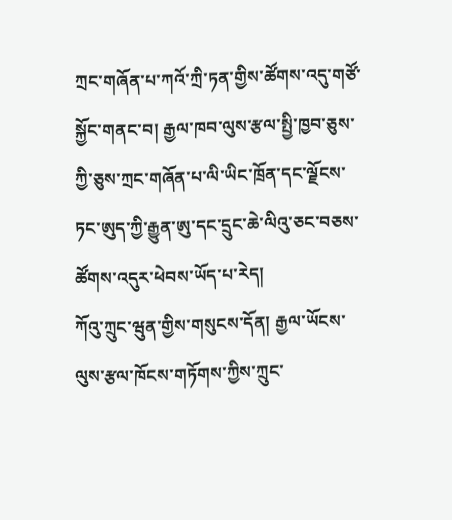ཀྲང་གཞོན་པ་ཀའོ་ཀྲི་ཏན་གྱིས་ཚོགས་འདུ་གཙོ་སྐྱོང་གནང་བ། རྒྱལ་ཁབ་ལུས་རྩལ་སྤྱི་ཁྱབ་ཅུས་ཀྱི་ཅུས་ཀྲང་གཞོན་པ་ལི་ཡིང་ཁྲོན་དང་ལྗོངས་ཏང་ཨུད་ཀྱི་རྒྱུན་ཨུ་དང་དྲུང་ཆེ་ལིའུ་ཅང་བཅས་ཚོགས་འདུར་ཕེབས་ཡོད་པ་རེད།
ཀོའུ་ཀྲུང་ཝུན་གྱིས་གསུངས་དོན། རྒྱལ་ཡོངས་ལུས་རྩལ་ཁོངས་གཏོགས་ཀྱིས་ཀྲུང་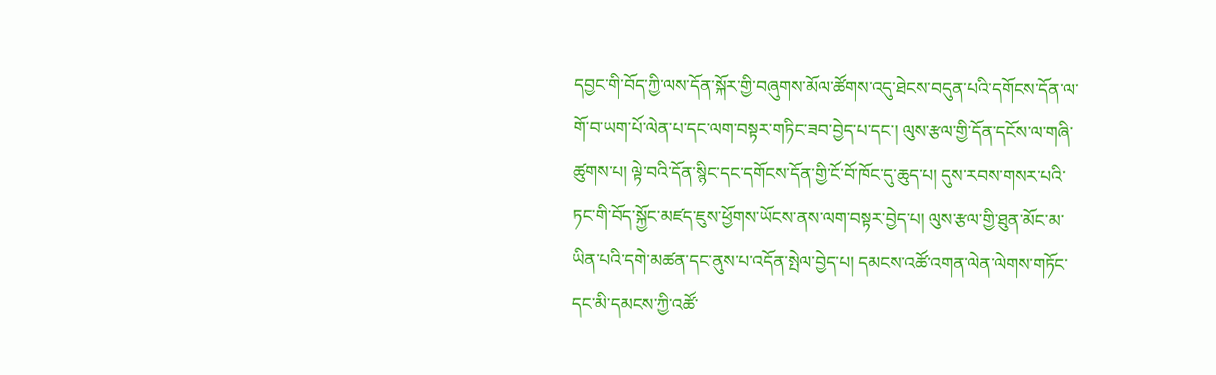དབྱང་གི་བོད་ཀྱི་ལས་དོན་སྐོར་གྱི་བཞུགས་མོལ་ཚོགས་འདུ་ཐེངས་བདུན་པའི་དགོངས་དོན་ལ་གོ་བ་ཡག་པོ་ལེན་པ་དང་ལག་བསྟར་གཏིང་ཟབ་བྱེད་པ་དང་། ལུས་རྩལ་གྱི་དོན་དངོས་ལ་གཞི་ཚུགས་པ། ལྟེ་བའི་དོན་སྙིང་དང་དགོངས་དོན་གྱི་ངོ་བོ་ཁོང་དུ་ཆུད་པ། དུས་རབས་གསར་པའི་ཏང་གི་བོད་སྐྱོང་མཛད་ཇུས་ཕྱོགས་ཡོངས་ནས་ལག་བསྟར་བྱེད་པ། ལུས་རྩལ་གྱི་ཐུན་མོང་མ་ཡིན་པའི་དགེ་མཚན་དང་ནུས་པ་འདོན་སྤེལ་བྱེད་པ། དམངས་འཚོ་འགན་ལེན་ལེགས་གཏོང་དང་མི་དམངས་ཀྱི་འཚོ་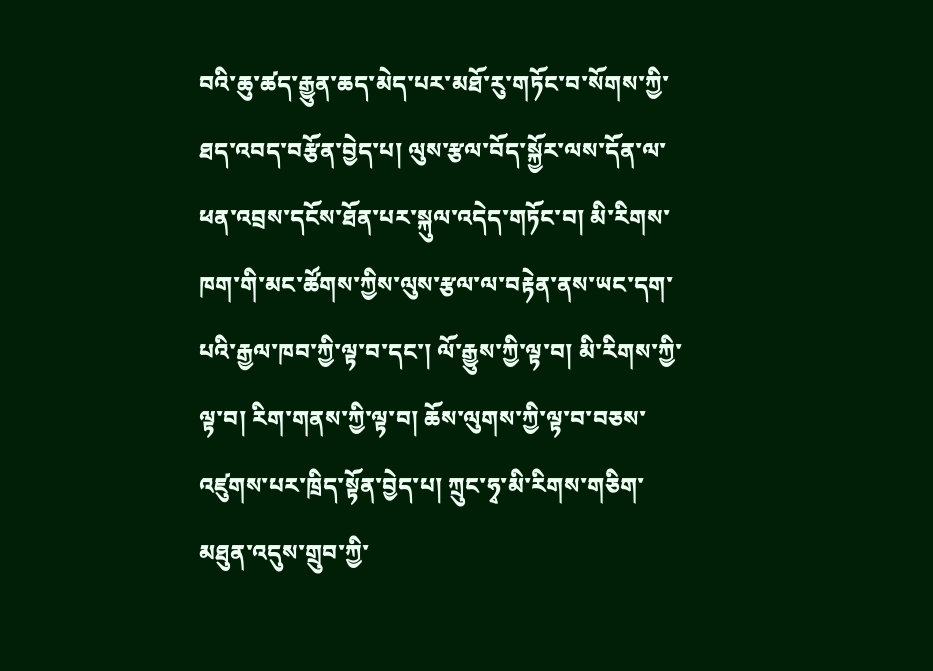བའི་ཆུ་ཚད་རྒྱུན་ཆད་མེད་པར་མཐོ་རུ་གཏོང་བ་སོགས་ཀྱི་ཐད་འབད་བརྩོན་བྱེད་པ། ལུས་རྩལ་བོད་སྐྱོར་ལས་དོན་ལ་ཕན་འབྲས་དངོས་ཐོན་པར་སྐུལ་འདེད་གཏོང་བ། མི་རིགས་ཁག་གི་མང་ཚོགས་ཀྱིས་ལུས་རྩལ་ལ་བརྟེན་ནས་ཡང་དག་པའི་རྒྱལ་ཁབ་ཀྱི་ལྟ་བ་དང་། ལོ་རྒྱུས་ཀྱི་ལྟ་བ། མི་རིགས་ཀྱི་ལྟ་བ། རིག་གནས་ཀྱི་ལྟ་བ། ཆོས་ལུགས་ཀྱི་ལྟ་བ་བཅས་འཛུགས་པར་ཁྲིད་སྟོན་བྱེད་པ། ཀྲུང་ཧྭ་མི་རིགས་གཅིག་མཐུན་འདུས་གྲུབ་ཀྱི་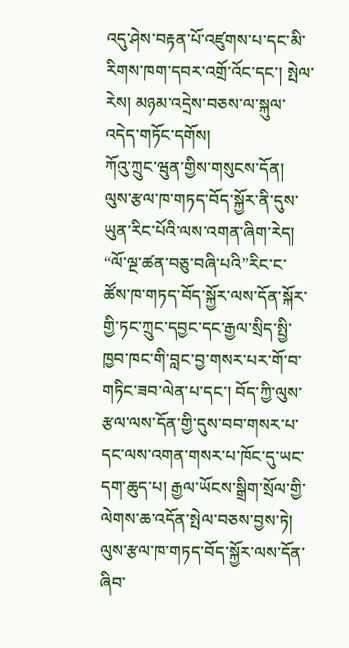འདུ་ཤེས་བརྟན་པོ་འཛུགས་པ་དང་མི་རིགས་ཁག་དབར་འགྲོ་འོང་དང་། སྤེལ་རེས། མཉམ་འདྲེས་བཅས་ལ་སྐུལ་འདེད་གཏོང་དགོས།
ཀོའུ་ཀྲུང་ཝུན་གྱིས་གསུངས་དོན། ལུས་རྩལ་ཁ་གཏད་བོད་སྐྱོར་ནི་དུས་ཡུན་རིང་པོའི་ལས་འགན་ཞིག་རེད། “ལོ་ལྔ་ཚན་བཅུ་བཞི་པའི”རིང་ང་ཚོས་ཁ་གཏད་བོད་སྐྱོར་ལས་དོན་སྐོར་གྱི་ཏང་ཀྲུང་དབྱང་དང་རྒྱལ་སྲིད་སྤྱི་ཁྱབ་ཁང་གི་བླང་བྱ་གསར་པར་གོ་བ་གཏིང་ཟབ་ལེན་པ་དང་། བོད་ཀྱི་ལུས་རྩལ་ལས་དོན་གྱི་དུས་བབ་གསར་པ་དང་ལས་འགན་གསར་པ་ཁོང་དུ་ཡང་དག་ཆུད་པ། རྒྱལ་ཡོངས་སྒྲིག་སྲོལ་གྱི་ལེགས་ཆ་འདོན་སྤེལ་བཅས་བྱས་ཏེ། ལུས་རྩལ་ཁ་གཏད་བོད་སྐྱོར་ལས་དོན་ཞིབ་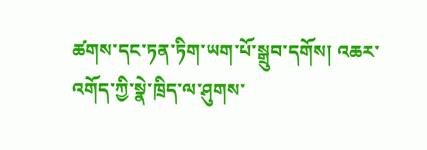ཚགས་དང་ཏན་ཏིག་ཡག་པོ་སྒྲུབ་དགོས། འཆར་འགོད་ཀྱི་སྣེ་ཁྲིད་ལ་ཤུགས་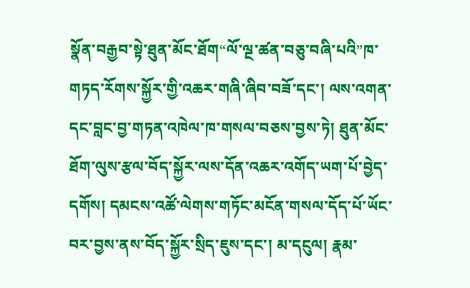སྣོན་བརྒྱབ་སྟེ་ཐུན་མོང་ཐོག“ལོ་ལྔ་ཚན་བཅུ་བཞི་པའི”ཁ་གཏད་རོགས་སྐྱོར་གྱི་འཆར་གཞི་ཞིབ་བཟོ་དང་། ལས་འགན་དང་བླང་བྱ་གཏན་འཁེལ་ཁ་གསལ་བཅས་བྱས་ཏེ། ཐུན་མོང་ཐོག་ལུས་རྩལ་བོད་སྐྱོར་ལས་དོན་འཆར་འགོད་ཡག་པོ་བྱེད་དགོས། དམངས་འཚོ་ལེགས་གཏོང་མངོན་གསལ་དོད་པོ་ཡོང་བར་བྱས་ནས་བོད་སྐྱོར་སྲིད་ཇུས་དང་། མ་དངུལ། རྣམ་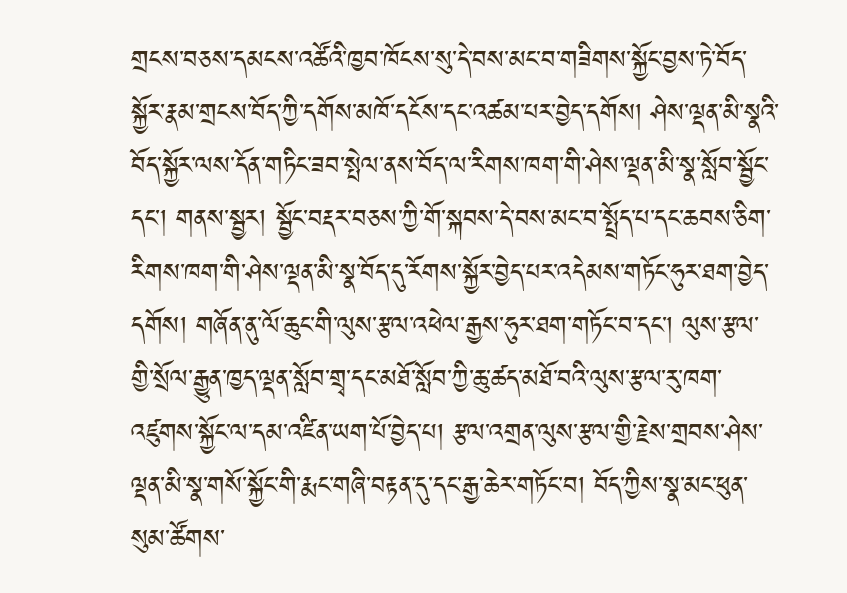གྲངས་བཅས་དམངས་འཚོའི་ཁྱབ་ཁོངས་སུ་དེ་བས་མང་བ་གཟིགས་སྐྱོང་བྱས་ཏེ་བོད་སྐྱོར་རྣམ་གྲངས་བོད་ཀྱི་དགོས་མཁོ་དངོས་དང་འཚམ་པར་བྱེད་དགོས། ཤེས་ལྡན་མི་སྣའི་བོད་སྐྱོར་ལས་དོན་གཏིང་ཟབ་སྤེལ་ནས་བོད་ལ་རིགས་ཁག་གི་ཤེས་ལྡན་མི་སྣ་སློབ་སྦྱོང་དང་། གནས་སྦྱར། སྦྱོང་བརྡར་བཅས་ཀྱི་གོ་སྐབས་དེ་བས་མང་བ་སྤྲོད་པ་དང་ཆབས་ཅིག་རིགས་ཁག་གི་ཤེས་ལྡན་མི་སྣ་བོད་དུ་རོགས་སྐྱོར་བྱེད་པར་འདེམས་གཏོང་ཧུར་ཐག་བྱེད་དགོས། གཞོན་ནུ་ལོ་ཆུང་གི་ལུས་རྩལ་འཕེལ་རྒྱས་ཧུར་ཐག་གཏོང་བ་དང་། ལུས་རྩལ་གྱི་སྲོལ་རྒྱུན་ཁྱད་ལྡན་སློབ་གྲྭ་དང་མཐོ་སློབ་ཀྱི་ཆུ་ཚད་མཐོ་བའི་ལུས་རྩལ་རུ་ཁག་འཛུགས་སྐྱོང་ལ་དམ་འཛིན་ཡག་པོ་བྱེད་པ། རྩལ་འགྲན་ལུས་རྩལ་གྱི་རྗེས་གྲབས་ཤེས་ལྡན་མི་སྣ་གསོ་སྐྱོང་གི་རྨང་གཞི་བརྟན་དུ་དང་རྒྱ་ཆེར་གཏོང་བ། བོད་ཀྱིས་སྣ་མང་ཕུན་སུམ་ཚོགས་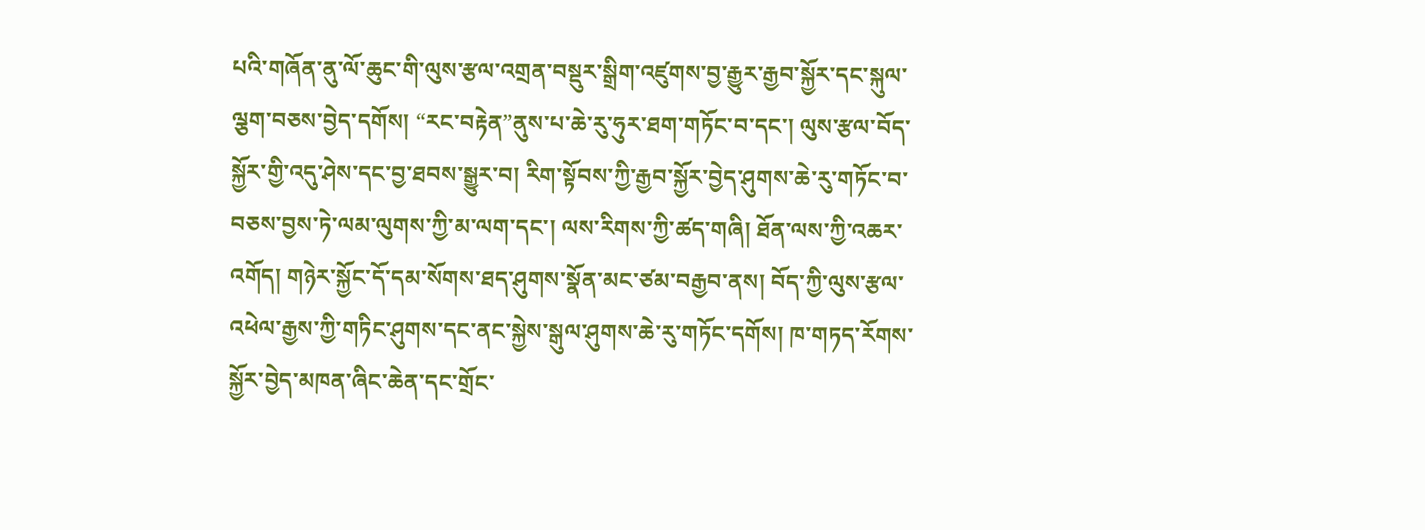པའི་གཞོན་ནུ་ལོ་ཆུང་གི་ལུས་རྩལ་འགྲན་བསྡུར་སྒྲིག་འཛུགས་བྱ་རྒྱུར་རྒྱབ་སྐྱོར་དང་སྐུལ་ལྕག་བཅས་བྱེད་དགོས། “རང་བརྟེན”ནུས་པ་ཆེ་རུ་ཧུར་ཐག་གཏོང་བ་དང་། ལུས་རྩལ་བོད་སྐྱོར་གྱི་འདུ་ཤེས་དང་བྱ་ཐབས་སྒྱུར་བ། རིག་སྟོབས་ཀྱི་རྒྱབ་སྐྱོར་བྱེད་ཤུགས་ཆེ་རུ་གཏོང་བ་བཅས་བྱས་ཏེ་ལམ་ལུགས་ཀྱི་མ་ལག་དང་། ལས་རིགས་ཀྱི་ཚད་གཞི། ཐོན་ལས་ཀྱི་འཆར་འགོད། གཉེར་སྐྱོང་དོ་དམ་སོགས་ཐད་ཤུགས་སྣོན་མང་ཙམ་བརྒྱབ་ནས། བོད་ཀྱི་ལུས་རྩལ་འཕེལ་རྒྱས་ཀྱི་གཏིང་ཤུགས་དང་ནང་སྐྱེས་སྒུལ་ཤུགས་ཆེ་རུ་གཏོང་དགོས། ཁ་གཏད་རོགས་སྐྱོར་བྱེད་མཁན་ཞིང་ཆེན་དང་གྲོང་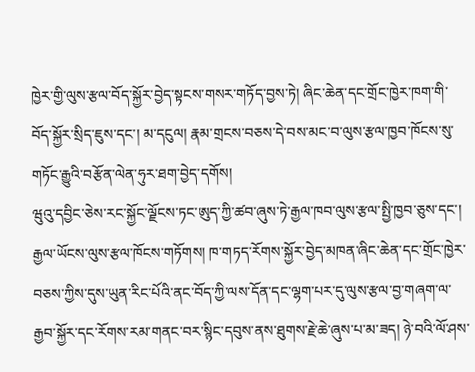ཁྱེར་གྱི་ལུས་རྩལ་བོད་སྐྱོར་བྱེད་སྟངས་གསར་གཏོད་བྱས་ཏེ། ཞིང་ཆེན་དང་གྲོང་ཁྱེར་ཁག་གི་བོད་སྐྱོར་སྲིད་ཇུས་དང་། མ་དངུལ། རྣམ་གྲངས་བཅས་དེ་བས་མང་བ་ལུས་རྩལ་ཁྱབ་ཁོངས་སུ་གཏོང་རྒྱུའི་བརྩོན་ལེན་ཧུར་ཐག་བྱེད་དགོས།
ཝུའུ་དབྱིང་ཅེས་རང་སྐྱོང་ལྗོངས་ཏང་ཨུད་ཀྱི་ཚབ་ཞུས་ཏེ་རྒྱལ་ཁབ་ལུས་རྩལ་སྤྱི་ཁྱབ་ཅུས་དང་། རྒྱལ་ཡོངས་ལུས་རྩལ་ཁོངས་གཏོགས། ཁ་གཏད་རོགས་སྐྱོར་བྱེད་མཁན་ཞིང་ཆེན་དང་གྲོང་ཁྱེར་བཅས་ཀྱིས་དུས་ཡུན་རིང་པོའི་ནང་བོད་ཀྱི་ལས་དོན་དང་ལྷག་པར་དུ་ལུས་རྩལ་བྱ་གཞག་ལ་རྒྱབ་སྐྱོར་དང་རོགས་རམ་གནང་བར་སྙིང་དབུས་ནས་ཐུགས་རྗེ་ཆེ་ཞུས་པ་མ་ཟད། ཉེ་བའི་ལོ་ཤས་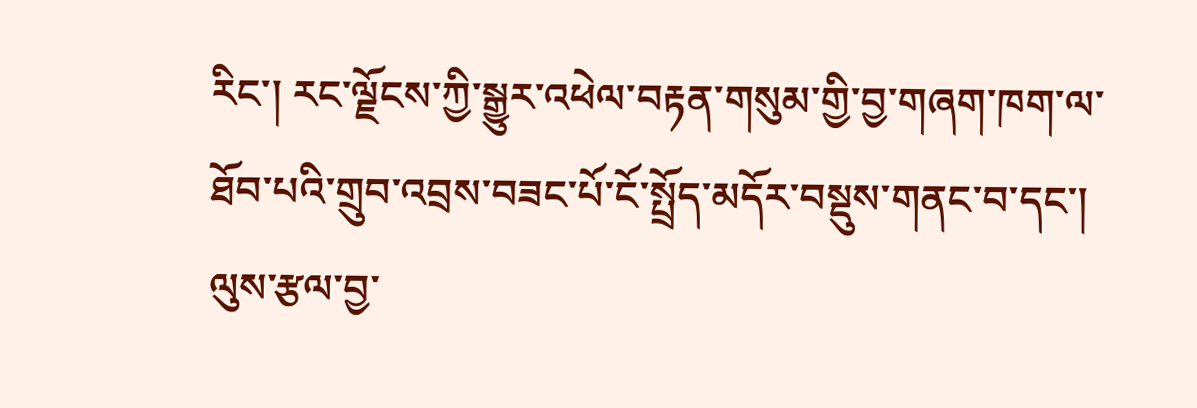རིང་། རང་ལྗོངས་ཀྱི་སྒྱུར་འཕེལ་བརྟན་གསུམ་གྱི་བྱ་གཞག་ཁག་ལ་ཐོབ་པའི་གྲུབ་འབྲས་བཟང་པོ་ངོ་སྤྲོད་མདོར་བསྡུས་གནང་བ་དང་། ལུས་རྩལ་བྱ་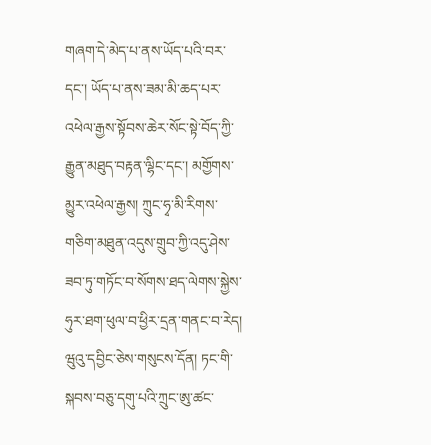གཞག་དེ་མེད་པ་ནས་ཡོད་པའི་བར་དང་། ཡོད་པ་ནས་ཟམ་མི་ཆད་པར་འཕེལ་རྒྱས་སྟོབས་ཆེར་སོང་སྟེ་བོད་ཀྱི་རྒྱུན་མཐུད་བརྟན་ལྷིང་དང་། མགྱོགས་མྱུར་འཕེལ་རྒྱས། ཀྲུང་ཧྭ་མི་རིགས་གཅིག་མཐུན་འདུས་གྲུབ་ཀྱི་འདུ་ཤེས་ཟབ་ཏུ་གཏོང་བ་སོགས་ཐད་ལེགས་སྐྱེས་ཧུར་ཐག་ཕུལ་བ་ཕྱིར་དྲན་གནང་བ་རེད།
ཝུའུ་དབྱིང་ཅེས་གསུངས་དོན། ཏང་གི་སྐབས་བཅུ་དགུ་པའི་ཀྲུང་ཨུ་ཚང་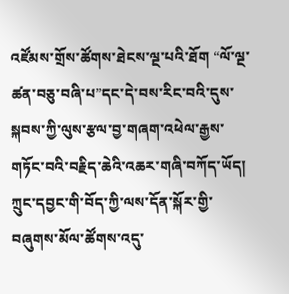འཛོམས་གྲོས་ཚོགས་ཐེངས་ལྔ་པའི་ཐོག “ལོ་ལྔ་ཚན་བཅུ་བཞི་པ”དང་དེ་བས་རིང་བའི་དུས་སྐབས་ཀྱི་ལུས་རྩལ་བྱ་གཞག་འཕེལ་རྒྱས་གཏོང་བའི་བརྗིད་ཆེའི་འཆར་གཞི་བཀོད་ཡོད། ཀྲུང་དབྱང་གི་བོད་ཀྱི་ལས་དོན་སྐོར་གྱི་བཞུགས་མོལ་ཚོགས་འདུ་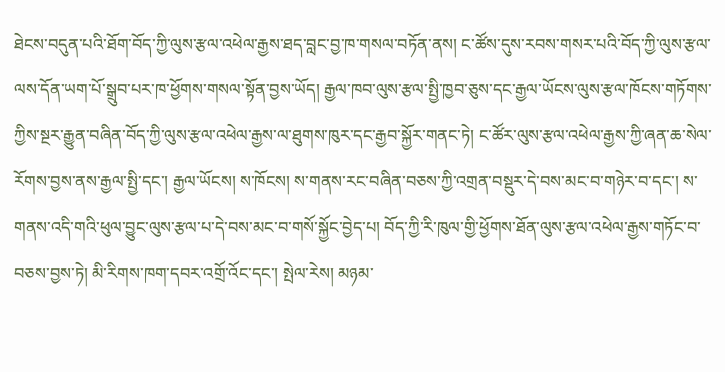ཐེངས་བདུན་པའི་ཐོག་བོད་ཀྱི་ལུས་རྩལ་འཕེལ་རྒྱས་ཐད་བླང་བྱ་ཁ་གསལ་བཏོན་ནས། ང་ཚོས་དུས་རབས་གསར་པའི་བོད་ཀྱི་ལུས་རྩལ་ལས་དོན་ཡག་པོ་སྒྲུབ་པར་ཁ་ཕྱོགས་གསལ་སྟོན་བྱས་ཡོད། རྒྱལ་ཁབ་ལུས་རྩལ་སྤྱི་ཁྱབ་ཅུས་དང་རྒྱལ་ཡོངས་ལུས་རྩལ་ཁོངས་གཏོགས་ཀྱིས་སྔར་རྒྱུན་བཞིན་བོད་ཀྱི་ལུས་རྩལ་འཕེལ་རྒྱས་ལ་ཐུགས་ཁུར་དང་རྒྱབ་སྐྱོར་གནང་ཏེ། ང་ཚོར་ལུས་རྩལ་འཕེལ་རྒྱས་ཀྱི་ཞན་ཆ་སེལ་རོགས་བྱས་ནས་རྒྱལ་སྤྱི་དང་། རྒྱལ་ཡོངས། ས་ཁོངས། ས་གནས་རང་བཞིན་བཅས་ཀྱི་འགྲན་བསྡུར་དེ་བས་མང་བ་གཉེར་བ་དང་། ས་གནས་འདི་གའི་ཕུལ་བྱུང་ལུས་རྩལ་པ་དེ་བས་མང་བ་གསོ་སྐྱོང་བྱེད་པ། བོད་ཀྱི་རི་ཁུལ་གྱི་ཕྱོགས་ཐོན་ལུས་རྩལ་འཕེལ་རྒྱས་གཏོང་བ་བཅས་བྱས་ཏེ། མི་རིགས་ཁག་དབར་འགྲོ་འོང་དང་། སྤེལ་རེས། མཉམ་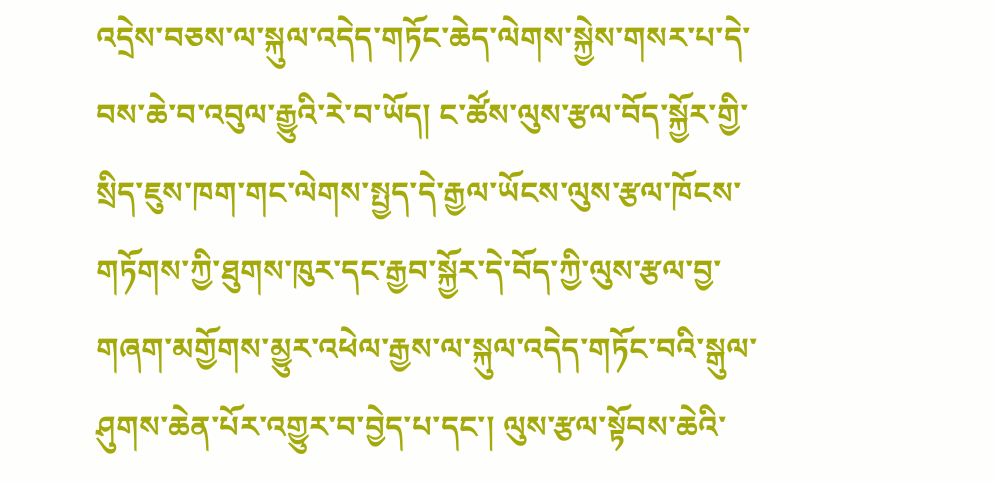འདྲེས་བཅས་ལ་སྐུལ་འདེད་གཏོང་ཆེད་ལེགས་སྐྱེས་གསར་པ་དེ་བས་ཆེ་བ་འབུལ་རྒྱུའི་རེ་བ་ཡོད། ང་ཚོས་ལུས་རྩལ་བོད་སྐྱོར་གྱི་སྲིད་ཇུས་ཁག་གང་ལེགས་སྤྱད་དེ་རྒྱལ་ཡོངས་ལུས་རྩལ་ཁོངས་གཏོགས་ཀྱི་ཐུགས་ཁུར་དང་རྒྱབ་སྐྱོར་དེ་བོད་ཀྱི་ལུས་རྩལ་བྱ་གཞག་མགྱོགས་མྱུར་འཕེལ་རྒྱས་ལ་སྐུལ་འདེད་གཏོང་བའི་སྒུལ་ཤུགས་ཆེན་པོར་འགྱུར་བ་བྱེད་པ་དང་། ལུས་རྩལ་སྟོབས་ཆེའི་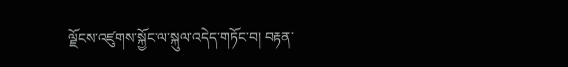ལྗོངས་འཛུགས་སྐྱོང་ལ་སྐུལ་འདེད་གཏོང་བ། བརྟན་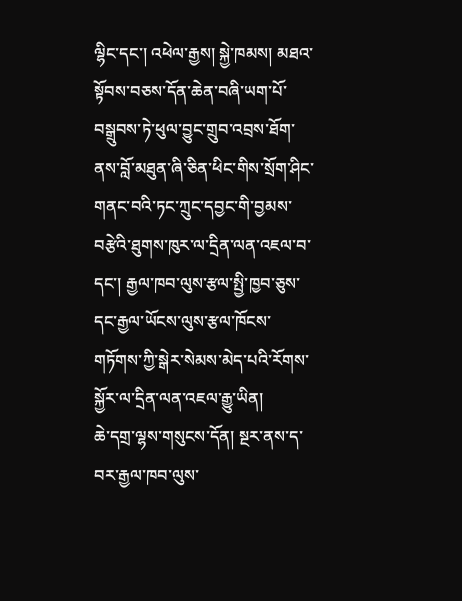ལྷིང་དང་། འཕེལ་རྒྱས། སྐྱེ་ཁམས། མཐའ་སྟོབས་བཅས་དོན་ཆེན་བཞི་ཡག་པོ་བསྒྲུབས་ཏེ་ཕུལ་བྱུང་གྲུབ་འབྲས་ཐོག་ནས་བློ་མཐུན་ཞི་ཅིན་ཕིང་གིས་སྲོག་ཤིང་གནང་བའི་ཏང་ཀྲུང་དབྱང་གི་བྱམས་བརྩེའི་ཐུགས་ཁུར་ལ་དྲིན་ལན་འཇལ་བ་དང་། རྒྱལ་ཁབ་ལུས་རྩལ་སྤྱི་ཁྱབ་ཅུས་དང་རྒྱལ་ཡོངས་ལུས་རྩལ་ཁོངས་གཏོགས་ཀྱི་སྒེར་སེམས་མེད་པའི་རོགས་སྐྱོར་ལ་དྲིན་ལན་འཇལ་རྒྱུ་ཡིན།
ཆེ་དགྲ་ལྷས་གསུངས་དོན། སྔར་ནས་ད་བར་རྒྱལ་ཁབ་ལུས་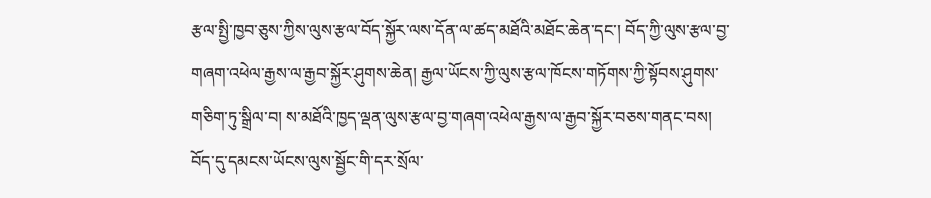རྩལ་སྤྱི་ཁྱབ་ཅུས་ཀྱིས་ལུས་རྩལ་བོད་སྐྱོར་ལས་དོན་ལ་ཚད་མཐོའི་མཐོང་ཆེན་དང་། བོད་ཀྱི་ལུས་རྩལ་བྱ་གཞག་འཕེལ་རྒྱས་ལ་རྒྱབ་སྐྱོར་ཤུགས་ཆེན། རྒྱལ་ཡོངས་ཀྱི་ལུས་རྩལ་ཁོངས་གཏོགས་ཀྱི་སྟོབས་ཤུགས་གཅིག་ཏུ་སྒྲིལ་བ། ས་མཐོའི་ཁྱད་ལྡན་ལུས་རྩལ་བྱ་གཞག་འཕེལ་རྒྱས་ལ་རྒྱབ་སྐྱོར་བཅས་གནང་བས། བོད་དུ་དམངས་ཡོངས་ལུས་སྦྱོང་གི་དར་སྲོལ་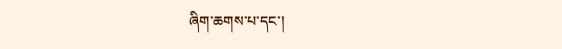ཞིག་ཆགས་པ་དང་།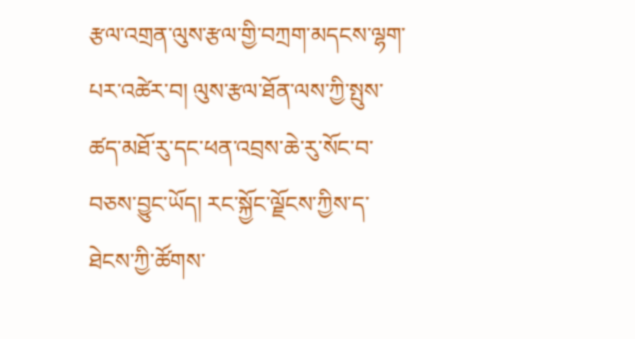རྩལ་འགྲན་ལུས་རྩལ་གྱི་བཀྲག་མདངས་ལྷག་པར་འཚེར་བ། ལུས་རྩལ་ཐོན་ལས་ཀྱི་སྤུས་ཚད་མཐོ་རུ་དང་ཕན་འབྲས་ཆེ་རུ་སོང་བ་བཅས་བྱུང་ཡོད། རང་སྐྱོང་ལྗོངས་ཀྱིས་ད་ཐེངས་ཀྱི་ཚོགས་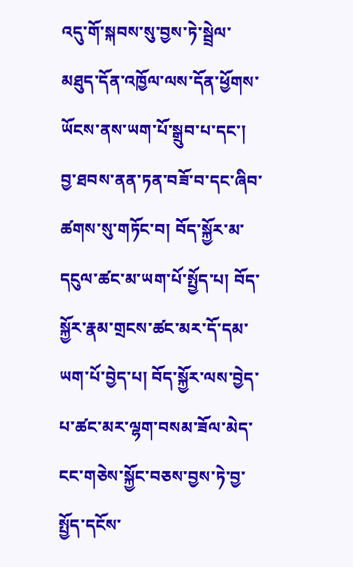འདུ་གོ་སྐབས་སུ་བྱས་ཏེ་སྦྲེལ་མཐུད་དོན་འཁྱོལ་ལས་དོན་ཕྱོགས་ཡོངས་ནས་ཡག་པོ་སྒྲུབ་པ་དང་། བྱ་ཐབས་ནན་ཏན་བཟོ་བ་དང་ཞིབ་ཚགས་སུ་གཏོང་བ། བོད་སྐྱོར་མ་དངུལ་ཚང་མ་ཡག་པོ་སྤྱོད་པ། བོད་སྐྱོར་རྣམ་གྲངས་ཚང་མར་དོ་དམ་ཡག་པོ་བྱེད་པ། བོད་སྐྱོར་ལས་བྱེད་པ་ཚང་མར་ལྷག་བསམ་ཟོལ་མེད་ངང་གཅེས་སྐྱོང་བཅས་བྱས་ཏེ་བྱ་སྤྱོད་དངོས་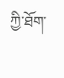ཀྱི་ཐོག་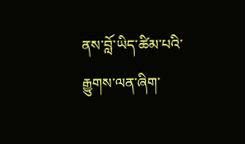ནས་བློ་ཡིད་ཚིམ་པའི་རྒྱུགས་ལན་ཞིག་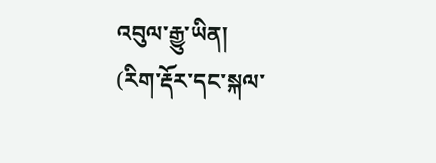འབུལ་རྒྱུ་ཡིན།
(རིག་རྡོར་དང་སྐལ་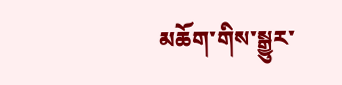མཆོག་གིས་སྒྱུར་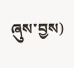ཞུས་བྱས)